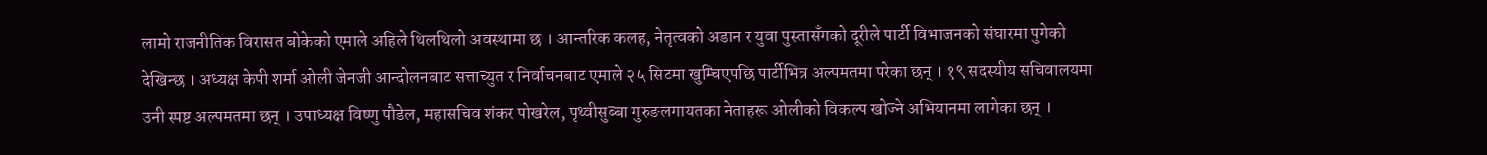लामो राजनीतिक विरासत बोकेको एमाले अहिले थिलथिलो अवस्थामा छ । आन्तरिक कलह, नेतृत्वको अडान र युवा पुस्तासँगको दूरीले पार्टी विभाजनको संघारमा पुगेको देखिन्छ । अध्यक्ष केपी शर्मा ओली जेनजी आन्दोलनबाट सत्ताच्युत र निर्वाचनबाट एमाले २५ सिटमा खुम्चिएपछि पार्टीभित्र अल्पमतमा परेका छन् । १९ सदस्यीय सचिवालयमा उनी स्पष्ट अल्पमतमा छन् । उपाध्यक्ष विष्णु पौडेल, महासचिव शंकर पोखरेल, पृथ्वीसुब्बा गुरुङलगायतका नेताहरू ओलीको विकल्प खोज्ने अभियानमा लागेका छन् ।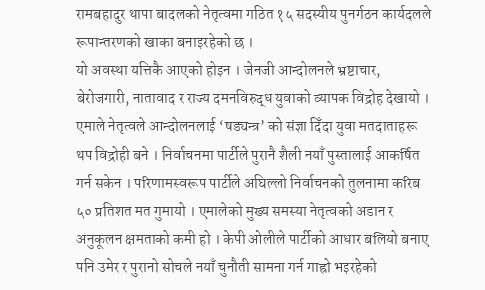रामबहादुर थापा बादलको नेतृत्वमा गठित १५ सदस्यीय पुनर्गठन कार्यदलले रूपान्तरणको खाका बनाइरहेको छ ।
यो अवस्था यत्तिकै आएको होइन । जेनजी आन्दोलनले भ्रष्टाचार, बेरोजगारी, नातावाद र राज्य दमनविरुद्ध युवाको व्यापक विद्रोह देखायो । एमाले नेतृत्वले आन्दोलनलाई ‘षड्यन्त्र’ को संज्ञा दिँदा युवा मतदाताहरू थप विद्रोही बने । निर्वाचनमा पार्टीले पुरानै शैली नयाँ पुस्तालाई आकर्षित गर्न सकेन । परिणामस्वरूप पार्टीले अघिल्लो निर्वाचनको तुलनामा करिब ५० प्रतिशत मत गुमायो । एमालेको मुख्य समस्या नेतृत्वको अडान र अनुकूलन क्षमताको कमी हो । केपी ओलीले पार्टीको आधार बलियो बनाए पनि उमेर र पुरानो सोचले नयाँ चुनौती सामना गर्न गाह्रो भइरहेको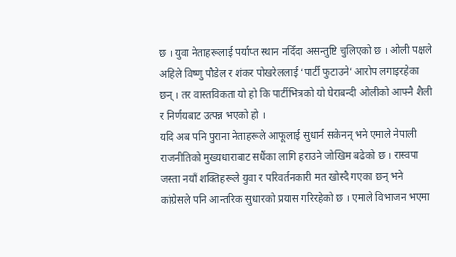छ । युवा नेताहरूलाई पर्याप्त स्थान नदिँदा असन्तुष्टि चुलिएको छ । ओली पक्षले अहिले विष्णु पौडेल र शंकर पोखरेललाई ‘पार्टी फुटाउने’ आरोप लगाइरहेका छन् । तर वास्तविकता यो हो कि पार्टीभित्रको यो घेराबन्दी ओलीको आफ्नै शैली र निर्णयबाट उत्पन्न भएको हो ।
यदि अब पनि पुराना नेताहरूले आफूलाई सुधार्न सकेनन् भने एमाले नेपाली राजनीतिको मुख्यधाराबाट सधैंका लागि हराउने जोखिम बढेको छ । रास्वपा जस्ता नयाँ शक्तिहरूले युवा र परिवर्तनकारी मत खोस्दै गएका छन् भने कांग्रेसले पनि आन्तरिक सुधारको प्रयास गरिरहेको छ । एमाले विभाजन भएमा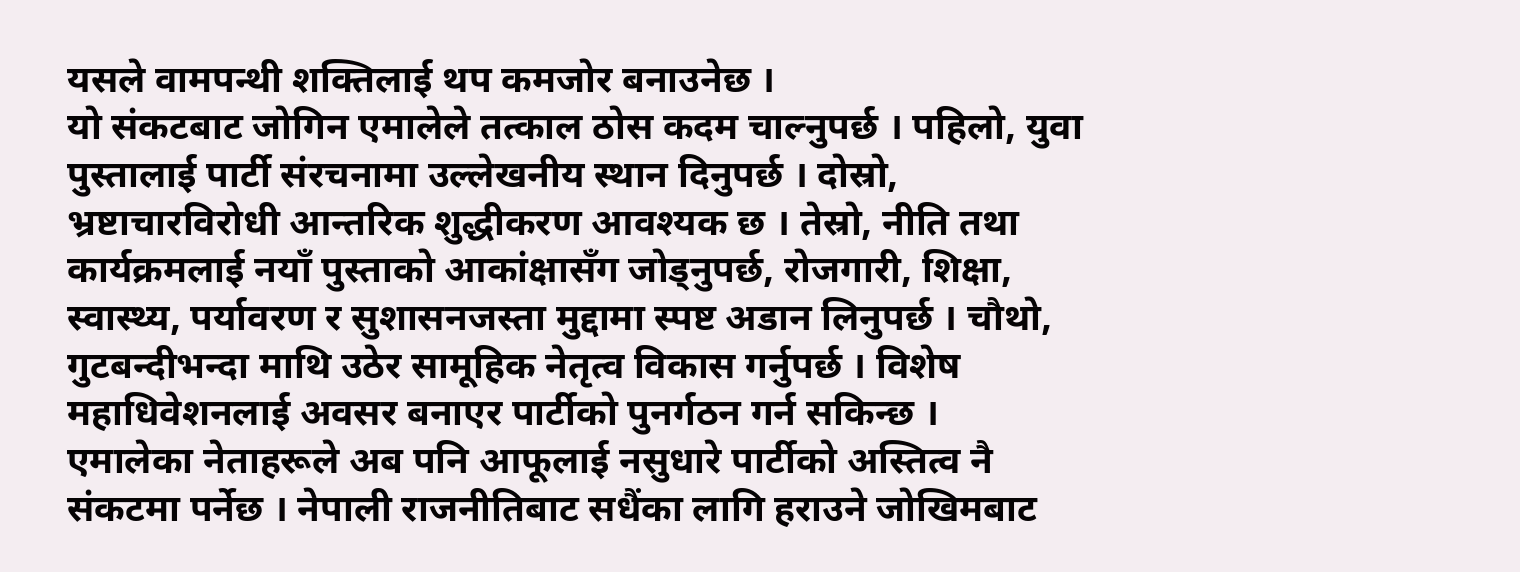यसले वामपन्थी शक्तिलाई थप कमजोर बनाउनेछ ।
यो संकटबाट जोगिन एमालेले तत्काल ठोस कदम चाल्नुपर्छ । पहिलो, युवा पुस्तालाई पार्टी संरचनामा उल्लेखनीय स्थान दिनुपर्छ । दोस्रो, भ्रष्टाचारविरोधी आन्तरिक शुद्धीकरण आवश्यक छ । तेस्रो, नीति तथा कार्यक्रमलाई नयाँ पुस्ताको आकांक्षासँग जोड्नुपर्छ, रोजगारी, शिक्षा, स्वास्थ्य, पर्यावरण र सुशासनजस्ता मुद्दामा स्पष्ट अडान लिनुपर्छ । चौथो, गुटबन्दीभन्दा माथि उठेर सामूहिक नेतृत्व विकास गर्नुपर्छ । विशेष महाधिवेशनलाई अवसर बनाएर पार्टीको पुनर्गठन गर्न सकिन्छ ।
एमालेका नेताहरूले अब पनि आफूलाई नसुधारे पार्टीको अस्तित्व नै संकटमा पर्नेछ । नेपाली राजनीतिबाट सधैंका लागि हराउने जोखिमबाट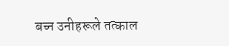बच्न उनीहरूले तत्काल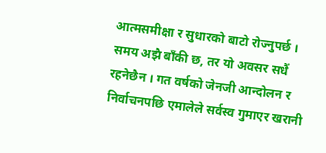आत्मसमीक्षा र सुधारको बाटो रोज्नुपर्छ । समय अझै बाँकी छ, तर यो अवसर सधैं रहनेछैन । गत वर्षको जेनजी आन्दोलन र निर्वाचनपछि एमालेले सर्वस्व गुमाएर खरानी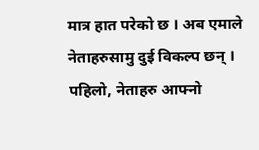मात्र हात परेको छ । अब एमाले नेताहरुसामु दुई विकल्प छन् । पहिलो, नेताहरु आफ्नो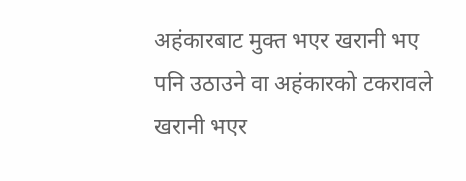अहंकारबाट मुक्त भएर खरानी भए पनि उठाउने वा अहंकारको टकरावले खरानी भएर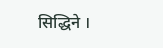सिद्धिने ।